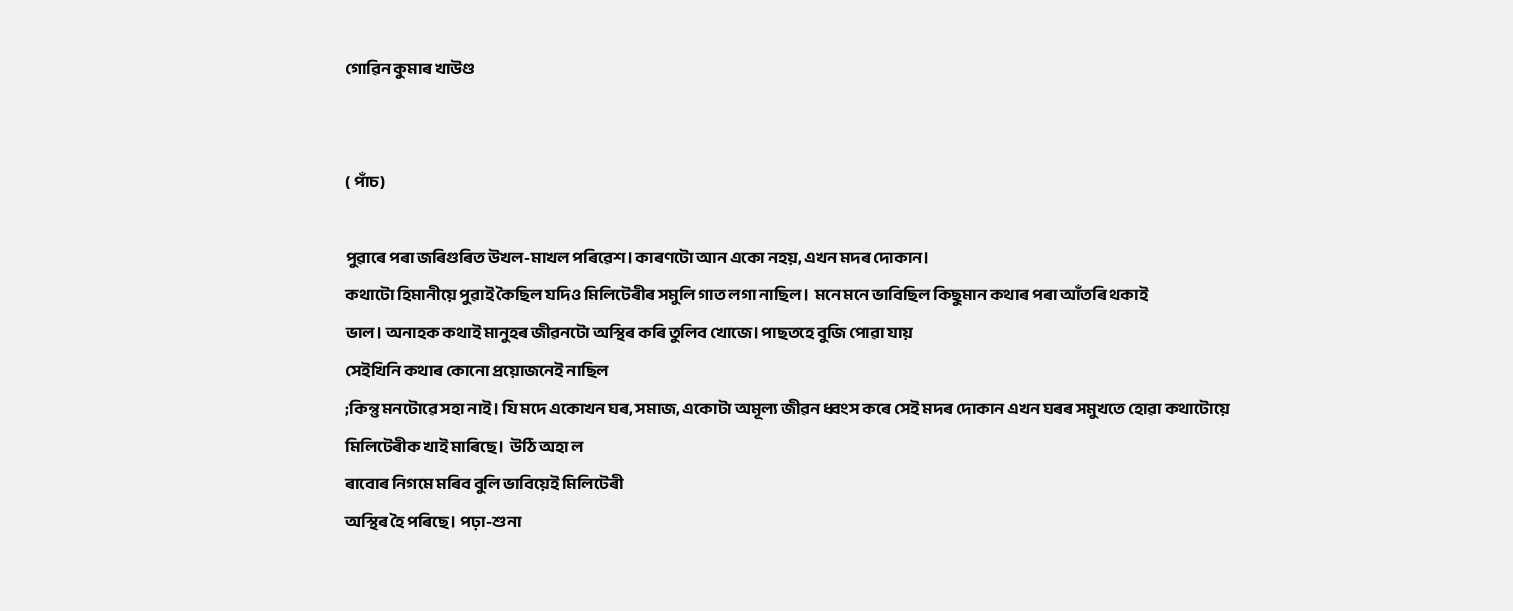গোৱিন কুমাৰ খাউণ্ড


( পাঁচ)

পুৱাৰে পৰা জৰিগুৰিত উখল-মাখল পৰিৱেশ। কাৰণটো আন একো নহয়, এখন মদৰ দোকান।
কথাটো হিমানীয়ে পুৱাই কৈছিল যদিও মিলিটেৰীৰ সমুলি গাত লগা নাছিল।  মনে মনে ভাবিছিল কিছুমান কথাৰ পৰা আঁতৰি থকাই
ভাল। অনাহক কথাই মানুহৰ জীৱনটো অস্থিৰ কৰি তুলিব খোজে। পাছতহে বুজি পোৱা যায়
সেইখিনি কথাৰ কোনো প্ৰয়োজনেই নাছিল
;কিন্তু মনটোৱে সহা নাই। যি মদে একোখন ঘৰ, সমাজ, একোটা অমূল্য জীৱন ধ্বংস কৰে সেই মদৰ দোকান এখন ঘৰৰ সমুখতে হোৱা কথাটোয়ে
মিলিটেৰীক খাই মাৰিছে।  উঠি অহা ল
ৰাবোৰ নিগমে মৰিব বুলি ভাবিয়েই মিলিটেৰী
অস্থিৰ হৈ পৰিছে। পঢ়া-শুনা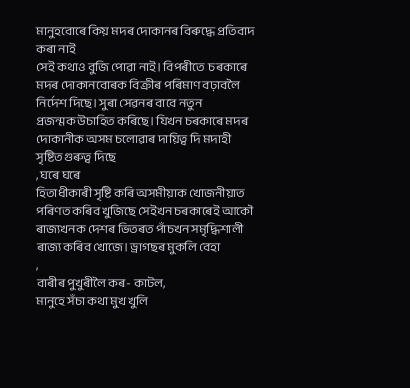মানুহবোৰে কিয় মদৰ দোকানৰ বিৰুদ্ধে প্ৰতিবাদ কৰা নাই
সেই কথাও বুজি পোৱা নাই। বিপৰীতে  চৰকাৰে
মদৰ দোকানবোৰক বিক্ৰীৰ পৰিমাণ বঢ়াবলৈ নিৰ্দেশ দিছে। সুৰা সেৱনৰ বাবে নতুন
প্ৰজন্মক উচাহিত কৰিছে। যিখন চৰকাৰে মদৰ দোকানীক অসম চলোৱাৰ দায়িত্ব দি মদাহী
সৃষ্টিত গুৰুত্ব দিছে
, ঘৰে ঘৰে
হিতাধীকাৰী সৃষ্টি কৰি অসমীয়াক খোজনীয়াত পৰিণত কৰিব খুজিছে সেইখন চৰকাৰেই আকৌ
ৰাজ্যখনক দেশৰ ভিতৰত পাঁচখন সমৃদ্ধিশালী ৰাজ্য কৰিব খোজে। ড্ৰাগছৰ মুকলি বেহা
,
বাৰীৰ পুখুৰীলৈ কৰ- কাটল,
মানুহে সঁচা কথা মুখ খুলি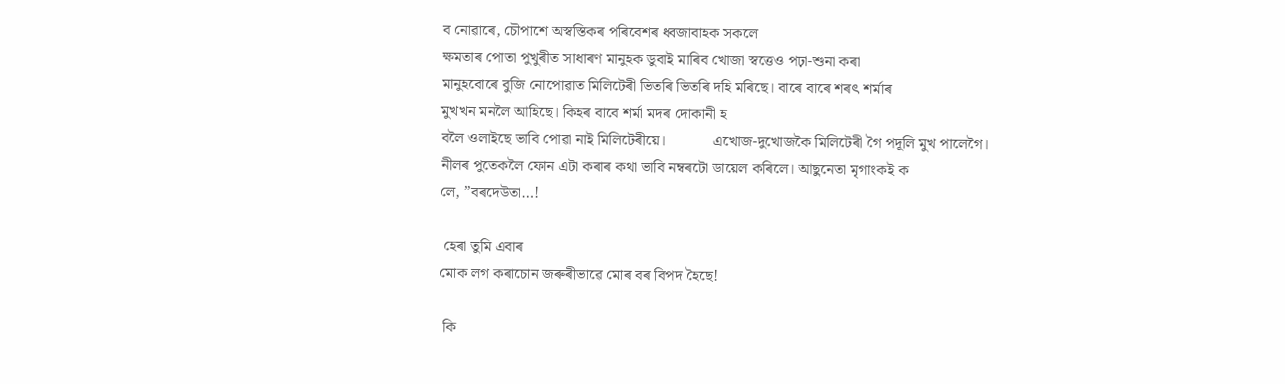ব নোৱাৰে, চৌপাশে অস্বস্তিকৰ পৰিবেশৰ ধ্বজাবাহক সকলে
ক্ষমতাৰ পোতা পুখুৰীত সাধাৰণ মানুহক ডুবাই মাৰিব খোজা স্বত্তেও পঢ়া-শুনা কৰা
মানুহবোৰে বুজি নোপোৱাত মিলিটেৰী ভিতৰি ভিতৰি দহি মৰিছে। বাৰে বাৰে শৰৎ শৰ্মাৰ
মুখখন মনলৈ আহিছে। কিহৰ বাবে শৰ্মা মদৰ দোকানী হ
বলৈ ওলাইছে ভাবি পোৱা নাই মিলিটেৰীয়ে।            এখোজ-দুখোজকৈ মিলিটেৰী গৈ পদূলি মুখ পালেগৈ।
নীলৰ পুতেকলৈ ফোন এটা কৰাৰ কথা ভাবি নম্বৰটো ডায়েল কৰিলে। আছুনেতা মৃগাংকই ক
লে, ”বৰদেউতা…!

 হেৰা তুমি এবাৰ
মোক লগ কৰাচোন জৰুৰীভাৱে মোৰ বৰ বিপদ হৈছে!

 কি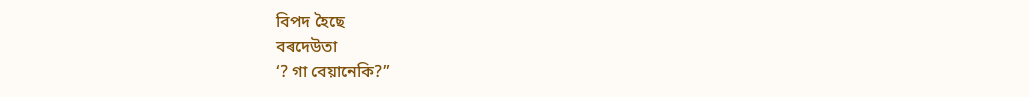বিপদ হৈছে
বৰদেউতা
‘? গা বেয়ানেকি?”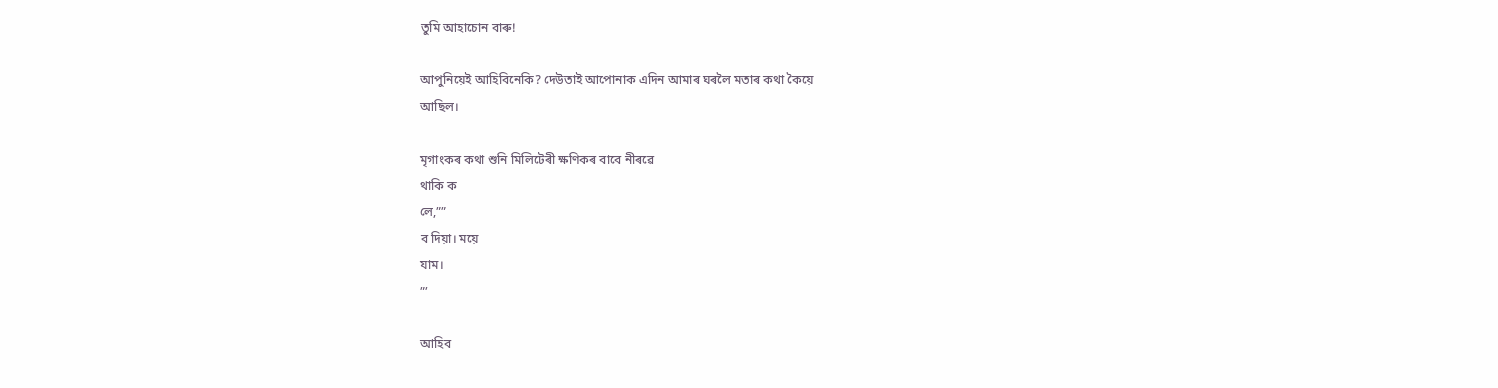তুমি আহাচোন বাৰু!

আপুনিয়েই আহিবিনেকি? দেউতাই আপোনাক এদিন আমাৰ ঘৰলৈ মতাৰ কথা কৈয়ে
আছিল।

মৃগাংকৰ কথা শুনি মিলিটেৰী ক্ষণিকৰ বাবে নীৰৱে
থাকি ক
লে,””
ব দিয়া। ময়ে
যাম।
”’

আহিব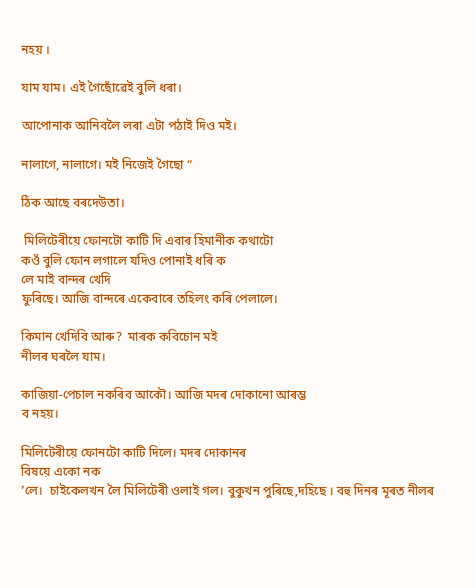নহয় ।

যাম যাম। এই গৈছোঁৱেই বুলি ধৰা।

আপোনাক আনিবলৈ লৰা এটা পঠাই দিও মই।

নালাগে, নালাগে। মই নিজেই গৈছো “

ঠিক আছে বৰদেউতা।

 মিলিটেৰীয়ে ফোনটো কাটি দি এবাৰ হিমানীক কথাটো
কওঁ বুলি ফোন লগালে যদিও পোনাই ধৰি ক
লে মাই বান্দৰ খেদি
ফুৰিছে। আজি বান্দৰে একেবাৰে তহিলং কৰি পেলালে।

কিমান খেদিবি আৰু?  মাৰক কবিচোন মই
নীলৰ ঘৰলৈ যাম।

কাজিয়া-পেচাল নকৰিব আকৌ। আজি মদৰ দোকানো আৰম্ভ
ব নহয়।

মিলিটেৰীয়ে ফোনটো কাটি দিলে। মদৰ দোকানৰ
বিষয়ে একো নক
ʼলে।  চাইকেলখন লৈ মিলিটেৰী ওলাই গল। বুকুখন পুৰিছে,দহিছে । বহু দিনৰ মূৰত নীলৰ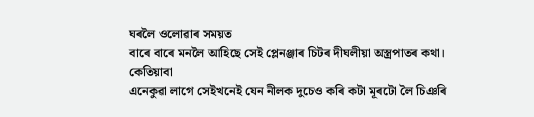ঘৰলৈ ওলোৱাৰ সময়ত
বাৰে বাৰে মনলৈ আহিছে সেই প্লেনঞ্জাৰ চিটৰ দীঘলীয়া অস্ত্ৰপাতৰ কথা। কেতিয়াবা
এনেকুৱা লাগে সেইখনেই যেন নীলক দুচেও কৰি কটা মূৰটো লৈ চিঞৰি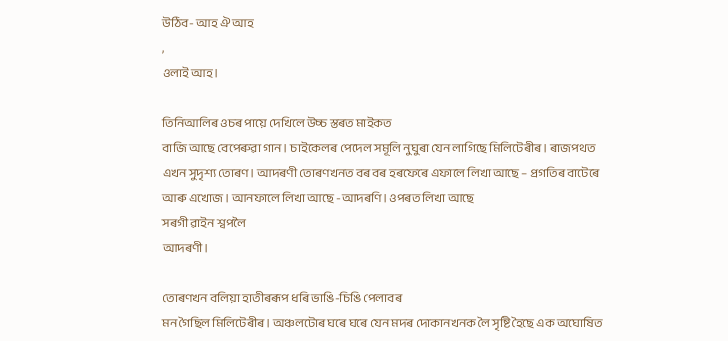উঠিব- আহ ঐ আহ
,
ওলাই আহ।

তিনিআলিৰ ওচৰ পায়ে দেখিলে উচ্চ স্তৰত মাইকত
বাজি আছে বেপেৰুৱা গান। চাইকেলৰ পেদেল সমূলি নুঘুৰা যেন লাগিছে মিলিটেৰীৰ। ৰাজপথত
এখন সুদৃশ্য তোৰণ। আদৰণী তোৰণখনত বৰ বৰ হৰফেৰে এফালে লিখা আছে – প্ৰগতিৰ বাটেৰে
আৰু এখোজ । আনফালে লিখা আছে -আদৰণি। ওপৰত লিখা আছে
সৰগী ৱাইন শ্বপলৈ
আদৰণী।

তোৰণখন বলিয়া হাতীৰৰূপ ধৰি ভাঙি-চিঙি পেলাবৰ
মন গৈছিল মিলিটেৰীৰ। অঞ্চলটোৰ ঘৰে ঘৰে যেন মদৰ দোকানখনক লৈ সৃষ্টি হৈছে এক অঘোষিত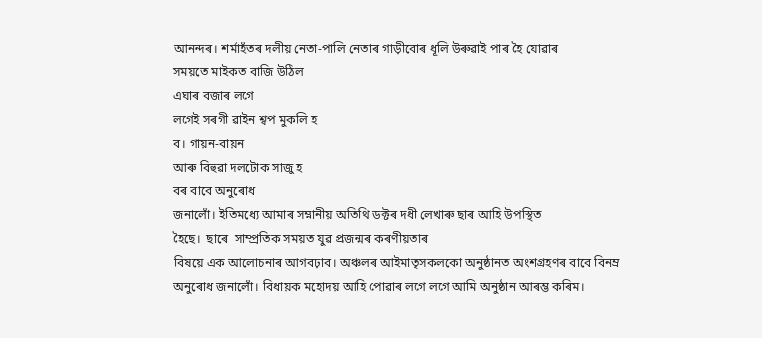আনন্দৰ। শৰ্মাহঁতৰ দলীয় নেতা-পালি নেতাৰ গাড়ীবোৰ ধূলি উৰুৱাই পাৰ হৈ যোৱাৰ
সময়তে মাইকত বাজি উঠিল
এঘাৰ বজাৰ লগে
লগেই সৰগী ৱাইন শ্বপ মুকলি হ
ব। গায়ন-বায়ন
আৰু বিহুৱা দলটোক সাজু হ
বৰ বাবে অনুৰোধ
জনালোঁ। ইতিমধ্যে আমাৰ সম্নানীয় অতিথি ডক্টৰ দধী লেখাৰু ছাৰ আহি উপস্থিত
হৈছে।  ছাৰে  সাম্প্ৰতিক সময়ত যুৱ প্ৰজন্মৰ কৰণীয়তাৰ
বিষয়ে এক আলোচনাৰ আগবঢ়াব। অঞ্চলৰ আইমাতৃসকলকো অনুষ্ঠানত অংশগ্ৰহণৰ বাবে বিনম্ৰ
অনুৰোধ জনালোঁ। বিধায়ক মহোদয় আহি পোৱাৰ লগে লগে আমি অনুষ্ঠান আৰম্ভ কৰিম।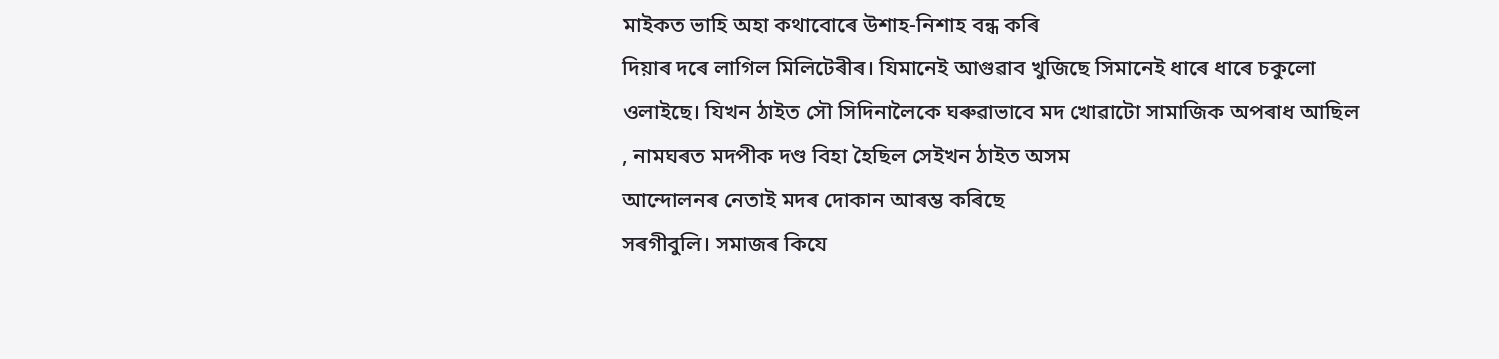মাইকত ভাহি অহা কথাবোৰে উশাহ-নিশাহ বন্ধ কৰি
দিয়াৰ দৰে লাগিল মিলিটেৰীৰ। যিমানেই আগুৱাব খুজিছে সিমানেই ধাৰে ধাৰে চকুলো
ওলাইছে। যিখন ঠাইত সৌ সিদিনালৈকে ঘৰুৱাভাবে মদ খোৱাটো সামাজিক অপৰাধ আছিল
, নামঘৰত মদপীক দণ্ড বিহা হৈছিল সেইখন ঠাইত অসম
আন্দোলনৰ নেতাই মদৰ দোকান আৰম্ভ কৰিছে
সৰগীবুলি। সমাজৰ কিযে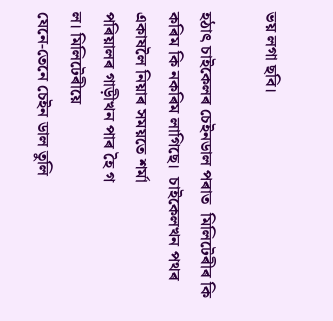ভয় লগা ছবি।

হঠাৎ চাইকেলৰ চেইনডাল পৰাত  মিলিটেৰীৰ কি কৰিম কি নকৰিম লাগিছে।  চাইকেলখন পথৰ একাষলৈ নিয়াৰ সময়তে শৰ্মা
পৰিয়ালৰ গাড়ীখন পাৰ হৈ গ
ল। মিলিটেৰীয়ে
যেনে-তেনে চেইন ডাল তুলি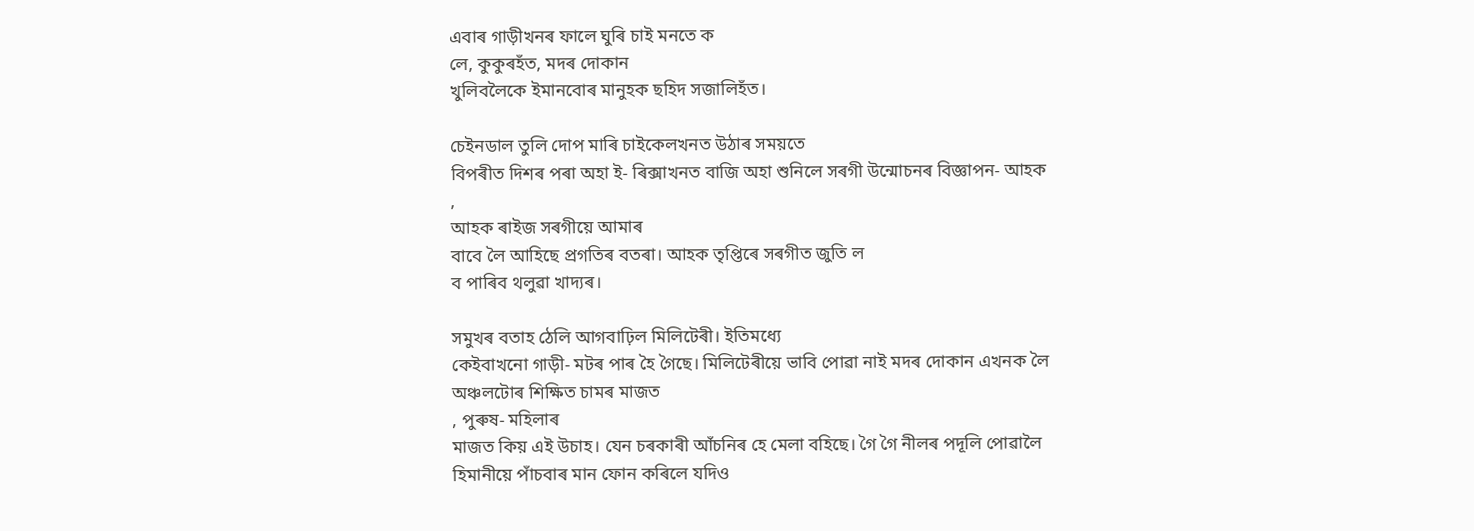এবাৰ গাড়ীখনৰ ফালে ঘুৰি চাই মনতে ক
লে, কুকুৰহঁত, মদৰ দোকান
খুলিবলৈকে ইমানবোৰ মানুহক ছহিদ সজালিহঁত।

চেইনডাল তুলি দোপ মাৰি চাইকেলখনত উঠাৰ সময়তে
বিপৰীত দিশৰ পৰা অহা ই- ৰিক্সাখনত বাজি অহা শুনিলে সৰগী উন্মোচনৰ বিজ্ঞাপন- আহক
,
আহক ৰাইজ সৰগীয়ে আমাৰ
বাবে লৈ আহিছে প্ৰগতিৰ বতৰা। আহক তৃপ্তিৰে সৰগীত জুতি ল
ব পাৰিব থলুৱা খাদ্যৰ।

সমুখৰ বতাহ ঠেলি আগবাঢ়িল মিলিটেৰী। ইতিমধ্যে
কেইবাখনো গাড়ী- মটৰ পাৰ হৈ গৈছে। মিলিটেৰীয়ে ভাবি পোৱা নাই মদৰ দোকান এখনক লৈ
অঞ্চলটোৰ শিক্ষিত চামৰ মাজত
, পুৰুষ- মহিলাৰ
মাজত কিয় এই উচাহ। যেন চৰকাৰী আঁচনিৰ হে মেলা বহিছে। গৈ গৈ নীলৰ পদূলি পোৱালৈ
হিমানীয়ে পাঁচবাৰ মান ফোন কৰিলে যদিও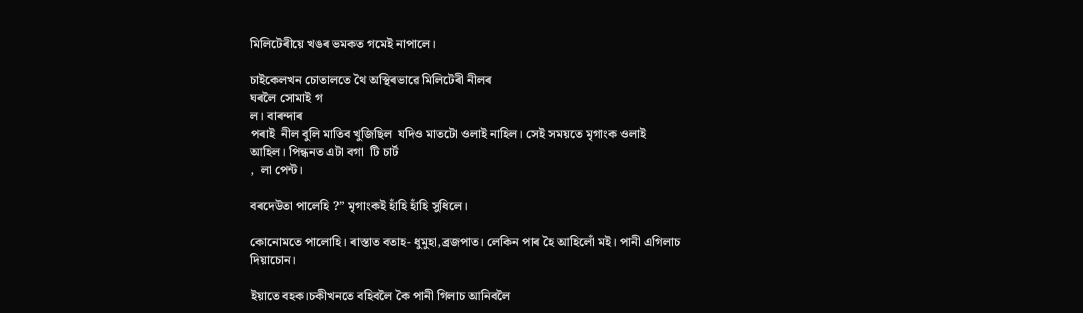মিলিটেৰীয়ে খঙৰ ভমকত গমেই নাপালে।

চাইকেলখন চোতালতে থৈ অস্থিৰভাৱে মিলিটেৰী নীলৰ
ঘৰলৈ সোমাই গ
ল। বাৰন্দাৰ
পৰাই  নীল বুলি মাতিব খুজিছিল  যদিও মাতটো ওলাই নাহিল। সেই সময়তে মৃগাংক ওলাই
আহিল। পিন্ধনত এটা বগা  টি চাৰ্ট
,  লা পেন্ট।

বৰদেউতা পালেহি ?” মৃগাংকই হাঁহি হাঁহি সুধিলে।

কোনোমতে পালোহি। ৰাস্তাত বতাহ- ধুমুহা,ব্ৰজপাত। লেকিন পাৰ হৈ আহিলোঁ মই। পানী এগিলাচ
দিয়াচোন।

ইয়াতে বহক।চকীখনতে বহিবলৈ কৈ পানী গিলাচ আনিবলৈ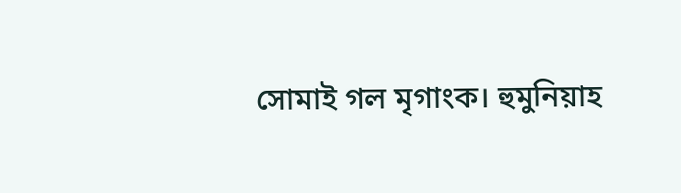সোমাই গল মৃগাংক। হুমুনিয়াহ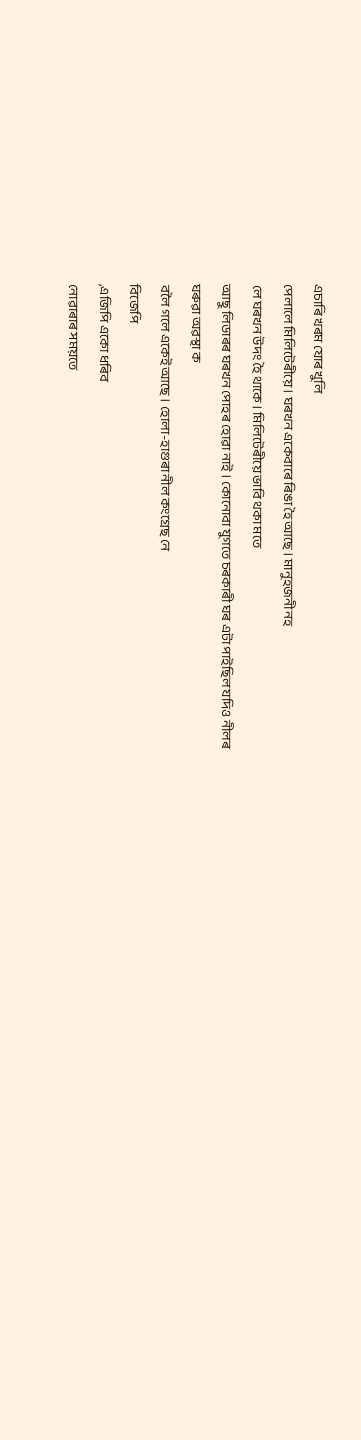এচাৰি খৰম যোৰ খুলি
পেলালে মিলিটেৰীয়ে । ঘৰখন একেবাৰে ৰিঙা হৈ আছে। মানুহজনী নহ
লে ঘৰখন উদং হৈ থাকে। মিলিটেৰীয়ে ভাবি থকা মতে
আছু লিডাৰৰ ঘৰখন পোহৰ হোৱা নাই। কোনোবা যুগতে চৰকাৰী ঘৰ এটা পাইছিল যদিও নীলৰ
ঘৰুৱা অৱস্থা ক
বলৈ গলে একেই আছে। হোলা-হাগুৰা নীল কংগ্ৰেছ নে
বিজেপি
,এজিপি একো ধৰিব
নোৱাৰাৰ সময়তে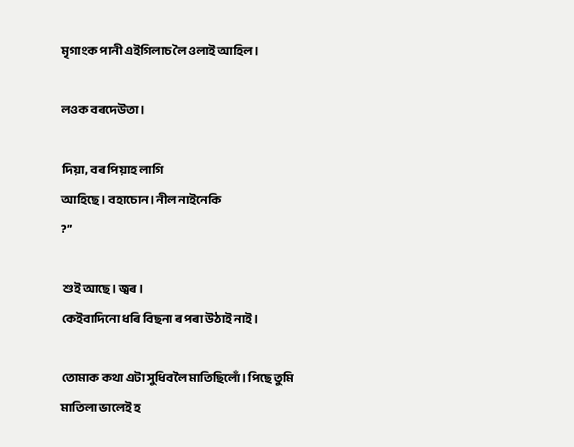মৃগাংক পানী এইগিলাচ লৈ ওলাই আহিল।

লওক বৰদেউতা।

দিয়া, বৰ পিয়াহ লাগি
আহিছে। বহাচোন। নীল নাইনেকি
?”

 শুই আছে। জ্বৰ ।
কেইবাদিনো ধৰি বিছনা ৰ পৰা উঠাই নাই।

তোমাক কথা এটা সুধিবলৈ মাতিছিলোঁ। পিছে তুমি
মাতিলা ভালেই হ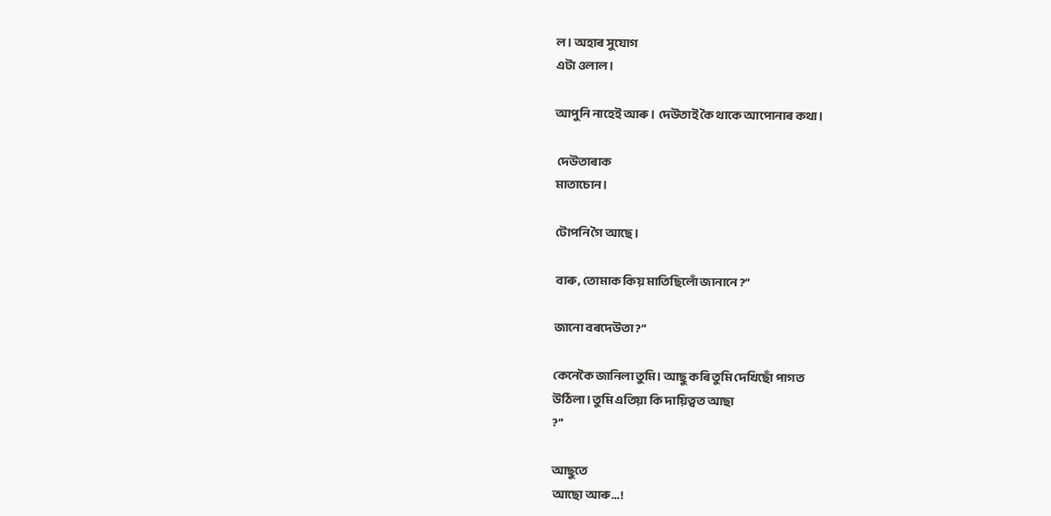ল। অহাৰ সুযোগ
এটা ওলাল।

আপুনি নাহেই আৰু। দেউতাই কৈ থাকে আপোনাৰ কথা।

 দেউতাৰাক
মাতাচোন।

টোপনি গৈ আছে।

 বাৰু, তোমাক কিয় মাতিছিলোঁ জানানে ?”

জানো বৰদেউতা?”

কেনেকৈ জানিলা তুমি। আছু কৰি তুমি দেখিছোঁ পাগত
উঠিলা। তুমি এতিয়া কি দায়িত্বত আছা
?”

আছুতে
আছো আৰু…!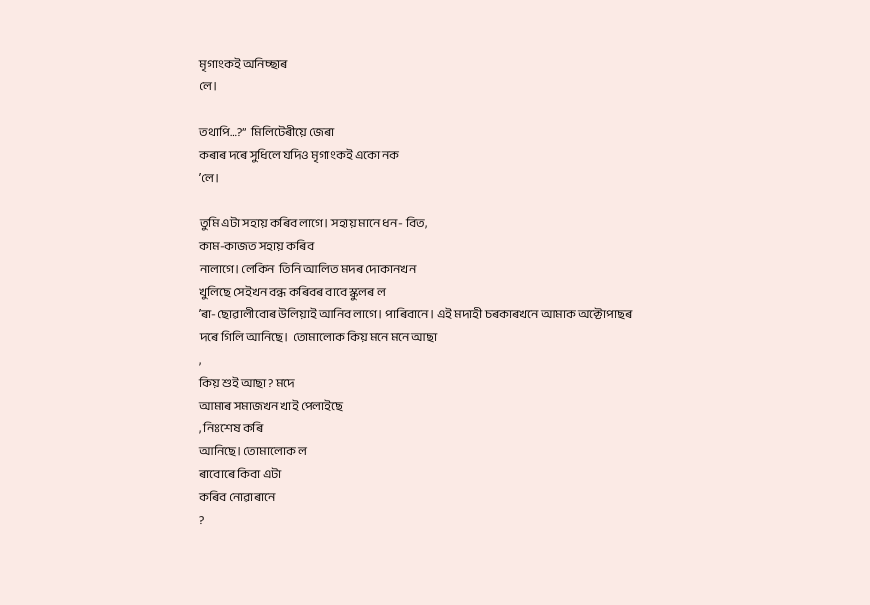মৃগাংকই অনিচ্ছাৰ
লে।

তথাপি…?”  মিলিটেৰীয়ে জেৰা
কৰাৰ দৰে সুধিলে যদিও মৃগাংকই একো নক
ʼলে।

তুমি এটা সহায় কৰিব লাগে। সহায় মানে ধন- বিত,
কাম-কাজত সহায় কৰিব
নালাগে। লেকিন  তিনি আলিত মদৰ দোকানখন
খুলিছে সেইখন বন্ধ কৰিবৰ বাবে স্কুলৰ ল
ʼৰা-ছোৱালীবোৰ উলিয়াই আনিব লাগে। পাৰিবানে। এই মদাহী চৰকাৰখনে আমাক অক্টোপাছৰ
দৰে গিলি আনিছে।  তোমালোক কিয় মনে মনে আছা
,
কিয় শুই আছা ? মদে
আমাৰ সমাজখন খাই পেলাইছে
, নিঃশেষ কৰি
আনিছে। তোমালোক ল
ৰাবোৰে কিবা এটা
কৰিব নোৱাৰানে
?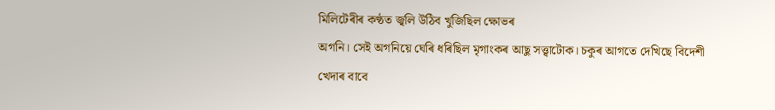মিলিটেৰীৰ কণ্ঠত জ্বলি উঠিব খুজিছিল ক্ষোভৰ
অগনি। সেই অগনিয়ে ঘেৰি ধৰিছিল মৃগাংকৰ আছু সত্ত্বাটোক। চকুৰ আগতে দেখিছে বিদেশী
খেদাৰ বাবে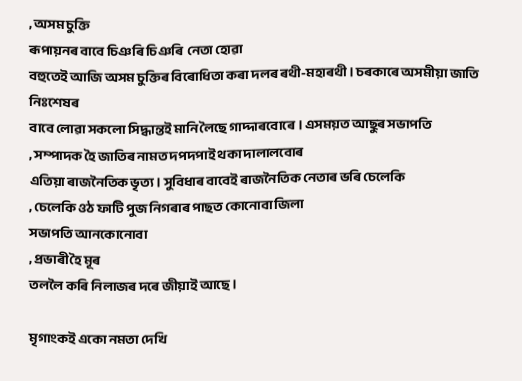, অসম চুক্তি
ৰূপায়নৰ বাবে চিঞৰি চিঞৰি  নেতা হোৱা
বহুতেই আজি অসম চুক্তিৰ বিৰোধিতা কৰা দলৰ ৰথী-মহাৰথী। চৰকাৰে অসমীয়া জাতি নিঃশেষৰ
বাবে লোৱা সকলো সিদ্ধান্তই মানি লৈছে গাদ্দাৰবোৰে। এসময়ত আছুৰ সভাপতি
, সম্পাদক হৈ জাতিৰ নামত দপদপাই থকা দালালবোৰ
এতিয়া ৰাজনৈতিক ভৃত্য। সুবিধাৰ বাবেই ৰাজনৈতিক নেতাৰ ভৰি চেলেকি
, চেলেকি ওঠ ফাটি পুজ নিগৰাৰ পাছত কোনোবা জিলা
সভাপতি আনকোনোবা
, প্ৰভাৰী হৈ মূৰ
তললৈ কৰি নিলাজৰ দৰে জীয়াই আছে।

মৃগাংকই একো নমতা দেখি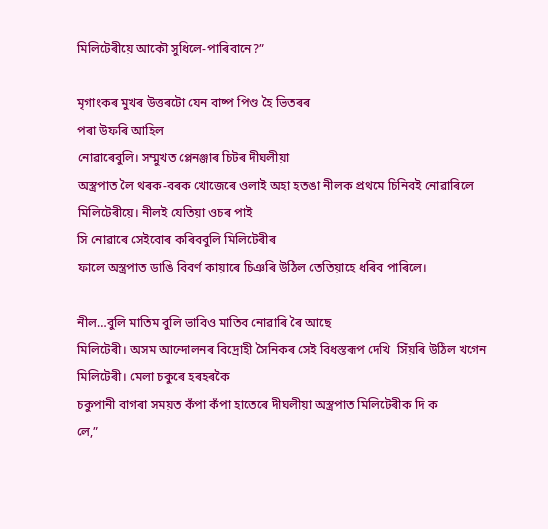মিলিটেৰীয়ে আকৌ সুধিলে-পাৰিবানে?”

মৃগাংকৰ মুখৰ উত্তৰটো যেন বাষ্প পিণ্ড হৈ ভিতৰৰ
পৰা উফৰি আহিল
নোৱাৰেবুলি। সম্মুখত প্লেনঞ্জাৰ চিটৰ দীঘলীয়া
অস্ত্ৰপাত লৈ থৰক-বৰক খোজেৰে ওলাই অহা হতঙা নীলক প্ৰথমে চিনিবই নোৱাৰিলে
মিলিটেৰীয়ে। নীলই যেতিয়া ওচৰ পাই
সি নোৱাৰে সেইবোৰ কৰিববুলি মিলিটেৰীৰ
ফালে অস্ত্ৰপাত ডাঙি বিবৰ্ণ কায়াৰে চিঞৰি উঠিল তেতিয়াহে ধৰিব পাৰিলে।

নীল…বুলি মাতিম বুলি ভাবিও মাতিব নোৱাৰি ৰৈ আছে
মিলিটেৰী। অসম আন্দোলনৰ বিদ্ৰোহী সৈনিকৰ সেই বিধস্তৰূপ দেখি  সিঁয়ৰি উঠিল খগেন মিলিটেৰী। মেলা চকুৰে হৰহৰকৈ
চকুপানী বাগৰা সময়ত কঁপা কঁপা হাতেৰে দীঘলীয়া অস্ত্ৰপাত মিলিটেৰীক দি ক
লে,”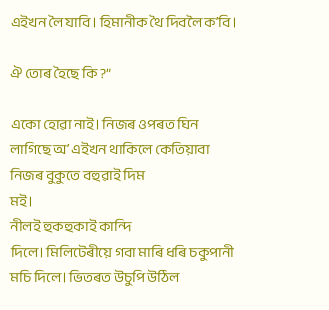এইখন লৈ যাবি। হিমানীক থৈ দিবলৈ কʼবি।

ঐ তোৰ হৈছে কি ?”

একো হোৱা নাই। নিজৰ ওপৰত ঘিন লাগিছে অʼ এইখন থাকিলে কেতিয়াবা নিজৰ বুকুতে বহুৱাই দিম
মই।
নীলই হুকহুকাই কান্দি
দিলে। মিলিটেৰীয়ে গবা মাৰি ধৰি চকুপানী মচি দিলে। ভিতৰত উচুপি উঠিল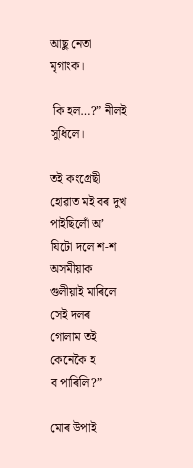আছু নেতা
মৃগাংক।

 কি হল…?” নীলই সুধিলে।

তই কংগ্ৰেছী হোৱাত মই বৰ দুখ পাইছিলোঁ অʼ যিটো দলে শ-শ অসমীয়াক গুলীয়াই মাৰিলে সেই দলৰ
গোলাম তই কেনেকৈ হ
ব পাৰিলি?”

মোৰ উপাই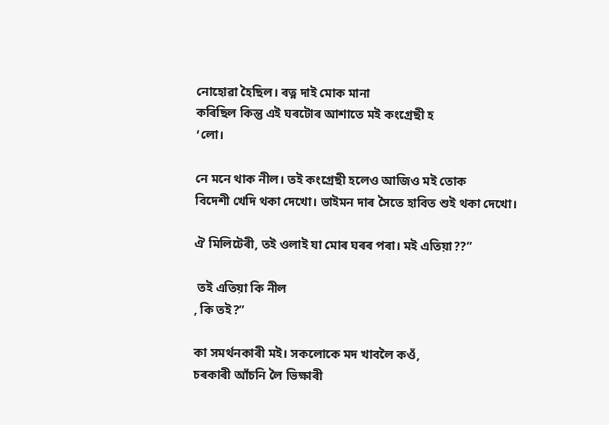নোহোৱা হৈছিল। ৰত্ন দাই মোক মানা
কৰিছিল কিন্তু এই ঘৰটোৰ আশাতে মই কংগ্ৰেছী হ
ʼলো।

নে মনে থাক নীল। তই কংগ্ৰেছী হলেও আজিও মই তোক
বিদেশী খেদি থকা দেখো। ভাইমন দাৰ সৈতে হাবিত শুই থকা দেখো।

ঐ মিলিটেৰী, তই ওলাই যা মোৰ ঘৰৰ পৰা। মই এতিয়া??”

 তই এতিয়া কি নীল
, কি তই?”

কা সমৰ্থনকাৰী মই। সকলোকে মদ খাবলৈ কওঁ,
চৰকাৰী আঁচনি লৈ ভিক্ষাৰী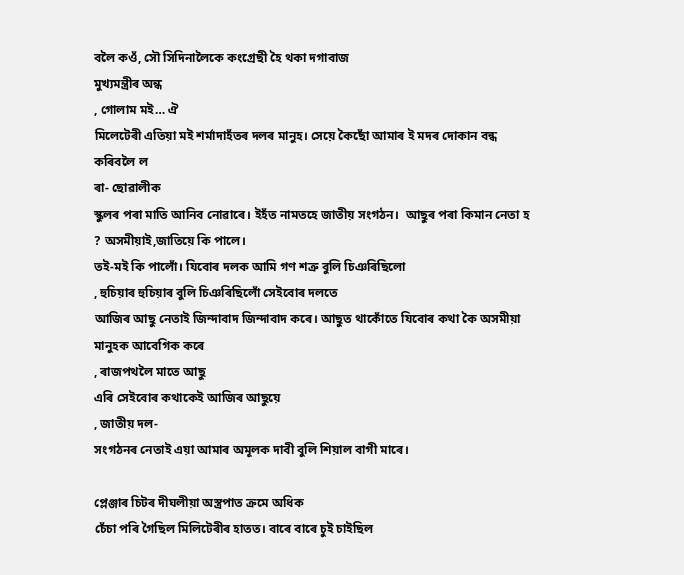বলৈ কওঁ, সৌ সিদিনালৈকে কংগ্ৰেছী হৈ থকা দগাবাজ
মুখ্যমন্ত্ৰীৰ অন্ধ
, গোলাম মই… ঐ
মিলেটেৰী এতিয়া মই শৰ্মাদাহঁতৰ দলৰ মানুহ। সেয়ে কৈছোঁ আমাৰ ই মদৰ দোকান বন্ধ
কৰিবলৈ ল
ৰা- ছোৱালীক
স্কুলৰ পৰা মাতি আনিব নোৱাৰে। ইহঁত নামতহে জাতীয় সংগঠন।  আছুৰ পৰা কিমান নেতা হ
? অসমীয়াই,জাতিয়ে কি পালে।
তই-মই কি পালোঁ। যিবোৰ দলক আমি গণ শত্ৰু বুলি চিঞৰিছিলো
, হুচিয়াৰ হুচিয়াৰ বুলি চিঞৰিছিলোঁ সেইবোৰ দলতে
আজিৰ আছু নেতাই জিন্দাবাদ জিন্দাবাদ কৰে। আছুত থাকোঁতে যিবোৰ কথা কৈ অসমীয়া
মানুহক আবেগিক কৰে
, ৰাজপথলৈ মাতে আছু
এৰি সেইবোৰ কথাকেই আজিৰ আছুয়ে
, জাতীয় দল-
সংগঠনৰ নেতাই এয়া আমাৰ অমূলক দাবী বুলি শিয়াল বাগী মাৰে।

প্লেঞ্জাৰ চিটৰ দীঘলীয়া অস্ত্ৰপাত ক্ৰমে অধিক
চেঁচা পৰি গৈছিল মিলিটেৰীৰ হাতত। বাৰে বাৰে চুই চাইছিল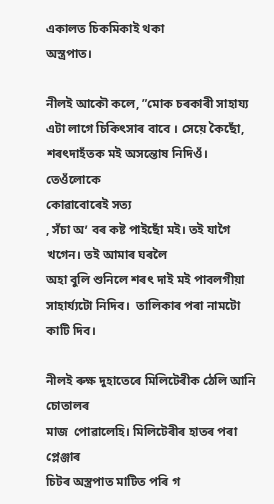একালত চিকমিকাই থকা
অস্ত্ৰপাত।

নীলই আকৌ কলে, ”মোক চৰকাৰী সাহায্য এটা লাগে চিকিৎসাৰ বাবে । সেয়ে কৈছোঁ, শৰৎদাহঁতক মই অসন্তোষ নিদিওঁ। তেওঁলোকে
কোৱাবোৰেই সত্য
, সঁচা অʼ বৰ কষ্ট পাইছোঁ মই। তই যাগৈ খগেন। তই আমাৰ ঘৰলৈ
অহা বুলি শুনিলে শৰৎ দাই মই পাবলগীয়া সাহাৰ্য্যটো নিদিব।  তালিকাৰ পৰা নামটো কাটি দিব।

নীলই ৰুক্ষ দুহাতেৰে মিলিটেৰীক ঠেলি আনি চোতালৰ
মাজ  পোৱালেহি। মিলিটেৰীৰ হাতৰ পৰা প্লেঞ্জাৰ
চিটৰ অস্ত্ৰপাত মাটিত পৰি গ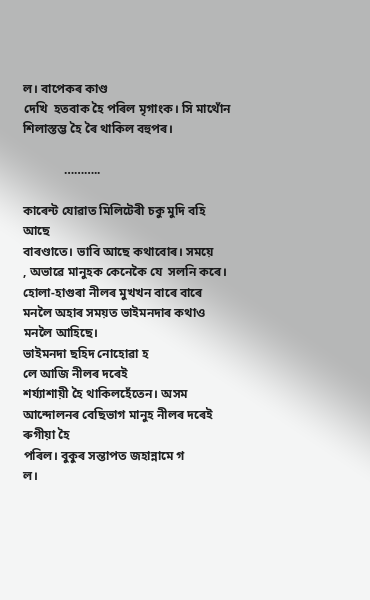ল। বাপেকৰ কাণ্ড
দেখি  হতবাক হৈ পৰিল মৃগাংক। সি মাথোঁন
শিলাস্তম্ভ হৈ ৰৈ থাকিল বহুপৰ।

             ………..

কাৰেন্ট যোৱাত মিলিটেৰী চকু মুদি বহি আছে
বাৰণ্ডাতে। ভাবি আছে কথাবোৰ। সময়ে
, অভাৱে মানুহক কেনেকৈ যে  সলনি কৰে।
হোলা-হাগুৰা নীলৰ মুখখন বাৰে বাৰে মনলৈ অহাৰ সময়ত ভাইমনদাৰ কথাও মনলৈ আহিছে।
ভাইমনদা ছহিদ নোহোৱা হ
লে আজি নীলৰ দৰেই
শৰ্য্যাশায়ী হৈ থাকিলহেঁতেন। অসম আন্দোলনৰ বেছিভাগ মানুহ নীলৰ দৰেই ৰুগীয়া হৈ
পৰিল। বুকুৰ সন্তাপত জহান্নামে গ
ল।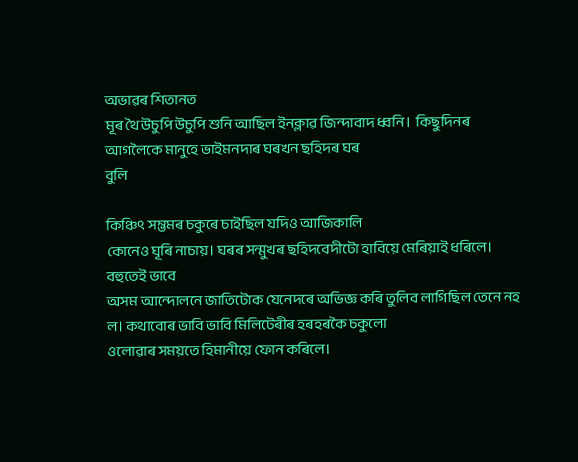অভাৱৰ শিতানত
মূৰ থৈ উচুপি উচুপি শুনি আছিল ইনক্লাৱ জিন্দাবাদ ধ্বনি।  কিছুদিনৰ আগলৈকে মানুহে ভাইমনদাৰ ঘৰখন ছহিদৰ ঘৰ
বুলি

কিঞ্চিৎ সম্ভমৰ চকুৰে চাইছিল যদিও আজিকালি
কোনেও ঘূৰি নাচায়। ঘৰৰ সন্মুখৰ ছহিদবেদীটো হাবিয়ে মেৰিয়াই ধৰিলে। বহুতেই ভাবে
অসম আন্দোলনে জাতিটোক যেনেদৰে অভিজ্ঞ কৰি তুলিব লাগিছিল তেনে নহ
ল। কথাবোৰ ভাবি ভাবি মিলিটেৰীৰ হৰহৰকৈ চকুলো
ওলোৱাৰ সময়তে হিমানীয়ে ফোন কৰিলে।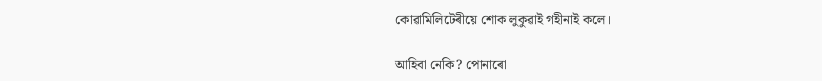কোৱামিলিটেৰীয়ে শোক লুকুৱাই গহীনাই কলে।

আহিবা নেকি? পোনাৰো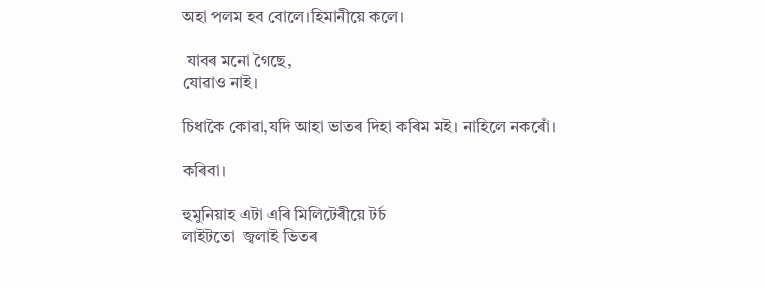অহা পলম হব বোলে।হিমানীয়ে কলে।

 যাবৰ মনো গৈছে,
যোৱাও নাই।

চিধাকৈ কোৱা,যদি আহা ভাতৰ দিহা কৰিম মই। নাহিলে নকৰোঁ।

কৰিবা।

হুমুনিয়াহ এটা এৰি মিলিটেৰীয়ে টৰ্চ
লাইটতো  জ্বলাই ভিতৰ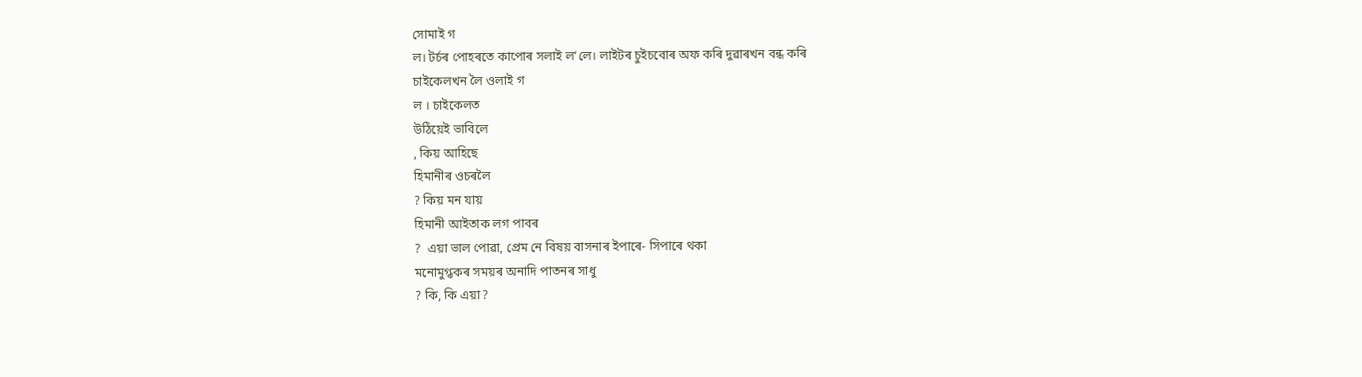সোমাই গ
ল। টৰ্চৰ পোহৰতে কাপোৰ সলাই লʼলে। লাইটৰ চুইচবোৰ অফ কৰি দুৱাৰখন বন্ধ কৰি
চাইকেলখন লৈ ওলাই গ
ল । চাইকেলত
উঠিয়েই ভাবিলে
, কিয় আহিছে
হিমানীৰ ওচৰলৈ
? কিয় মন যায়
হিমানী আইতাক লগ পাবৰ
?  এয়া ভাল পোৱা, প্ৰেম নে বিষয় বাসনাৰ ইপাৰে- সিপাৰে থকা
মনোমুগ্ধকৰ সময়ৰ অনাদি পাতনৰ সাধু
? কি, কি এয়া?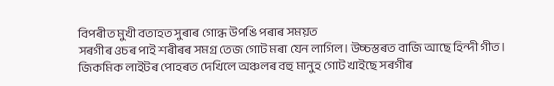বিপৰীত মুখী বতাহত সুৰাৰ গোন্ধ উপঙি পৰাৰ সময়ত
সৰগীৰ ওচৰ পাই শৰীৰৰ সমগ্ৰ তেজ গোট মৰা যেন লাগিল। উচ্চস্তৰত বাজি আছে হিন্দী গীত।
জিকমিক লাইটৰ পোহৰত দেখিলে অঞ্চলৰ বহু মানুহ গোট খাইছে সৰগীৰ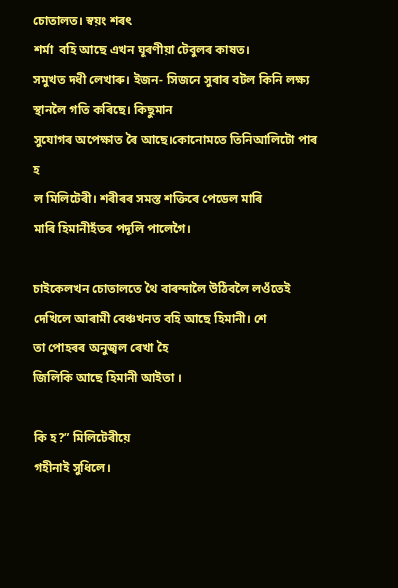চোতালত। স্বয়ং শৰৎ
শৰ্মা  বহি আছে এখন ঘূৰণীয়া টেবুলৰ কাষত।
সমুখত দধী লেখাৰু। ইজন- সিজনে সুৰাৰ বটল কিনি লক্ষ্য স্থানলৈ গতি কৰিছে। কিছুমান
সুযোগৰ অপেক্ষাত ৰৈ আছে।কোনোমতে তিনিআলিটো পাৰ হ
ল মিলিটেৰী। শৰীৰৰ সমস্ত শক্তিৰে পেডেল মাৰি
মাৰি হিমানীহঁতৰ পদূলি পালেগৈ।

চাইকেলখন চোতালতে থৈ বাৰন্দালৈ উঠিবলৈ লওঁতেই
দেখিলে আৰামী বেঞ্চখনত বহি আছে হিমানী। শে
তা পোহৰৰ অনুজ্বল ৰেখা হৈ
জিলিকি আছে হিমানী আইতা ।

কি হ?” মিলিটেৰীয়ে
গহীনাই সুধিলে।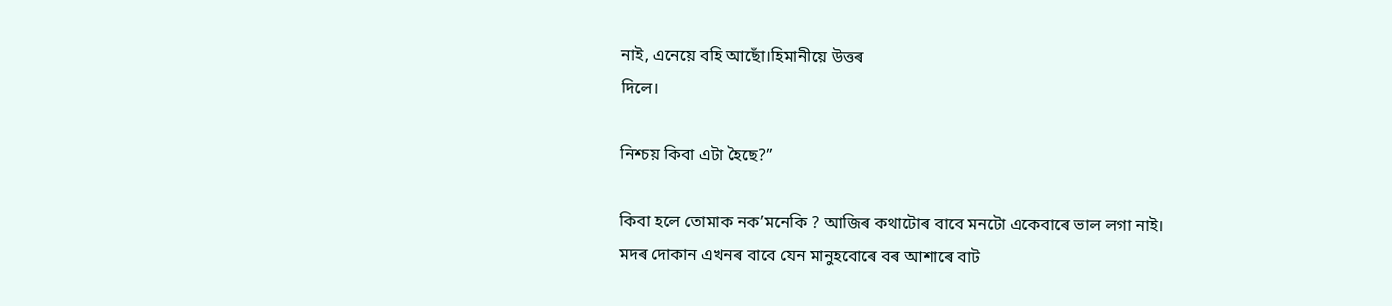নাই, এনেয়ে বহি আছোঁ।হিমানীয়ে উত্তৰ
দিলে।

নিশ্চয় কিবা এটা হৈছে?”

কিবা হলে তোমাক নকʼমনেকি ? আজিৰ কথাটোৰ বাবে মনটো একেবাৰে ভাল লগা নাই।
মদৰ দোকান এখনৰ বাবে যেন মানুহবোৰে বৰ আশাৰে বাট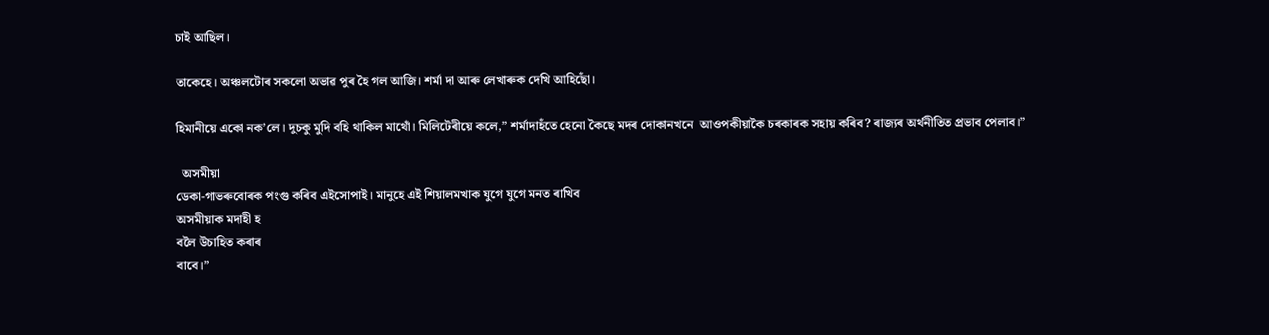চাই আছিল।

তাকেহে। অঞ্চলটোৰ সকলো অভাৱ পুৰ হৈ গল আজি। শৰ্মা দা আৰু লেখাৰুক দেখি আহিছোঁ।

হিমানীয়ে একো নকʼলে। দুচকু মুদি বহি থাকিল মাথোঁ। মিলিটেৰীয়ে কলে,” শৰ্মাদাহঁতে হেনো কৈছে মদৰ দোকানখনে  আওপকীয়াকৈ চৰকাৰক সহায় কৰিব? ৰাজ্যৰ অৰ্থনীতিত প্ৰভাব পেলাব।”

  অসমীয়া
ডেকা-গাভৰুবোৰক পংগু কৰিব এইসোপাই। মানুহে এই শিয়ালমখাক যুগে যুগে মনত ৰাখিব
অসমীয়াক মদাহী হ
বলৈ উচাহিত কৰাৰ
বাবে।”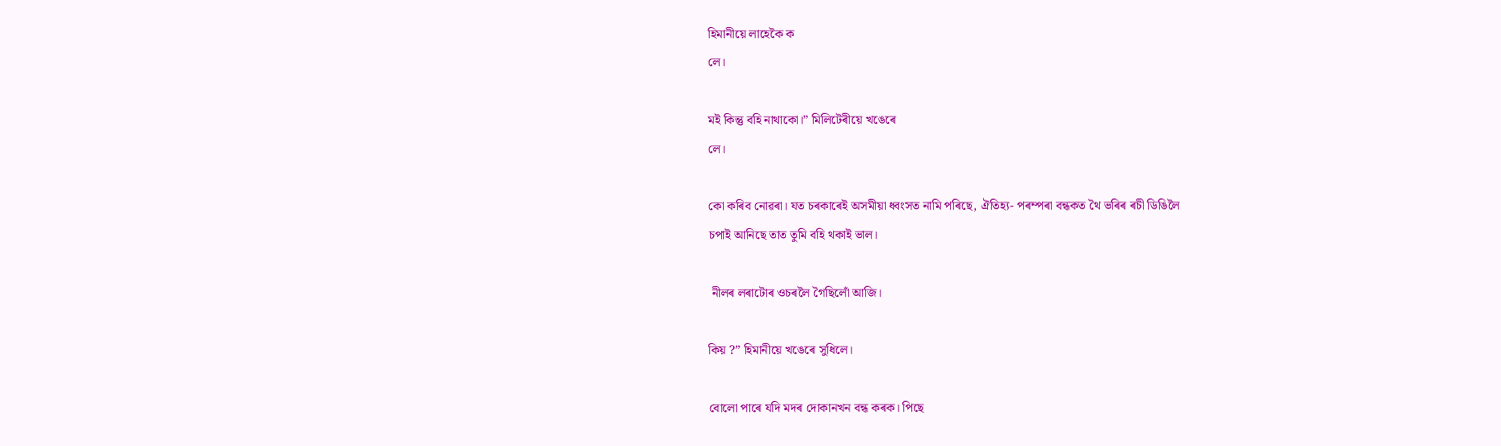হিমানীয়ে লাহেকৈ ক
লে।

মই কিন্তু বহি নাথাকো।” মিলিটেৰীয়ে খঙেৰে
লে।

কো কৰিব নোৱৰা। যত চৰকাৰেই অসমীয়া ধ্বংসত নামি পৰিছে, ঐতিহ্য- পৰম্পৰা বন্ধকত থৈ ভৰিৰ ৰচী ডিঙিলৈ
চপাই আনিছে তাত তুমি বহি থকাই ভাল।

 নীলৰ লৰাটোৰ ওচৰলৈ গৈছিলোঁ আজি।

কিয় ?” হিমানীয়ে খঙেৰে সুধিলে।

বোলো পাৰে যদি মদৰ দোকানখন বন্ধ কৰক। পিছে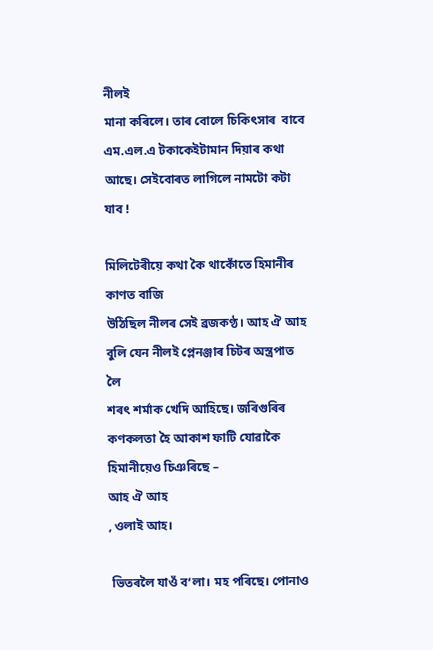নীলই
মানা কৰিলে। তাৰ বোলে চিকিৎসাৰ  বাবে
এম.এল.এ টকাকেইটামান দিয়াৰ কথা আছে। সেইবোৰত লাগিলে নামটো কটা যাব !

মিলিটেৰীয়ে কথা কৈ থাকোঁতে হিমানীৰ কাণত বাজি
উঠিছিল নীলৰ সেই ব্ৰজকণ্ঠ। আহ ঐ আহ বুলি যেন নীলই প্লেনঞ্জাৰ চিটৰ অস্ত্ৰপাত লৈ
শৰৎ শৰ্মাক খেদি আহিছে। জৰিগুৰিৰ কণকলতা হৈ আকাশ ফাটি যোৱাকৈ হিমানীয়েও চিঞৰিছে –
আহ ঐ আহ
, ওলাই আহ।

 ভিতৰলৈ যাওঁ বʼলা। মহ পৰিছে। পোনাও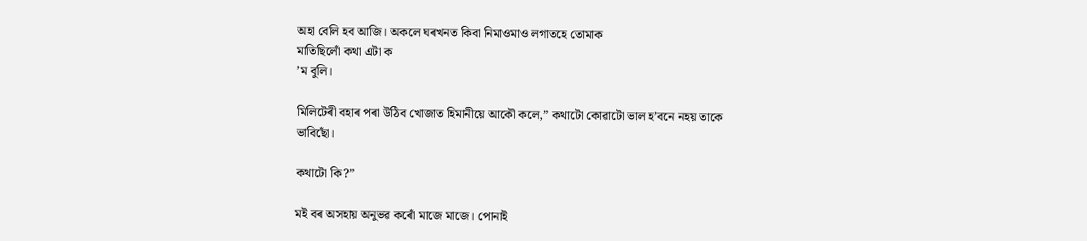অহা বেলি হব আজি। অকলে ঘৰখনত কিবা নিমাওমাও লগাতহে তোমাক
মাতিছিলোঁ কথা এটা ক
ʼম বুলি।

মিলিটেৰী বহাৰ পৰা উঠিব খোজাত হিমানীয়ে আকৌ কলে,” কথাটো কোৱাটো ভাল হʼবনে নহয় তাকে
ভাবিছোঁ।

কথাটো কি?”

মই বৰ অসহায় অনুভৱ কৰোঁ মাজে মাজে। পোনাই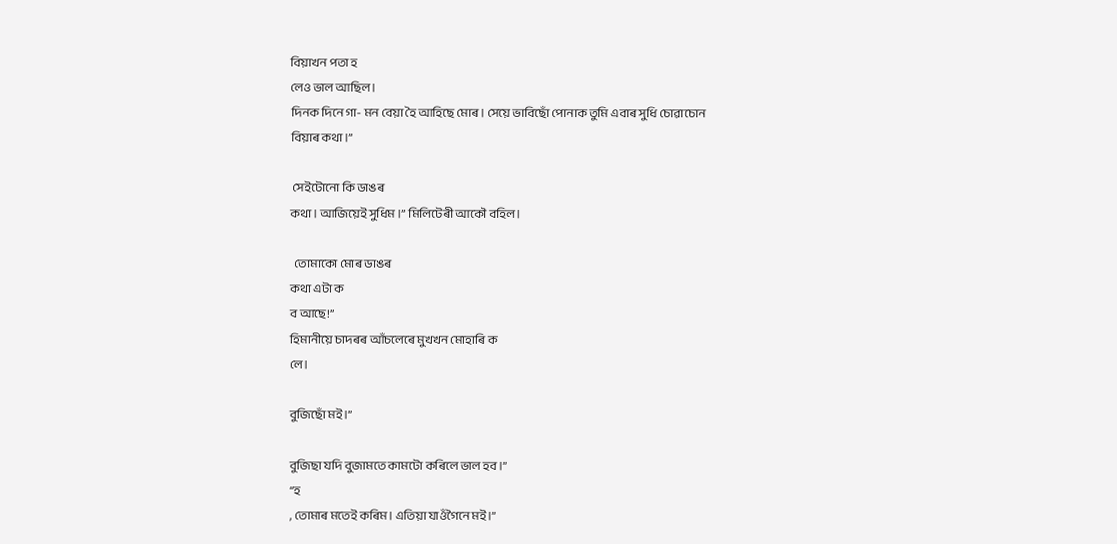বিয়াখন পতা হ
লেও ভাল আছিল।
দিনক দিনে গা- মন বেয়া হৈ আহিছে মোৰ। সেয়ে ভাবিছোঁ পোনাক তুমি এবাৰ সুধি চোৱাচোন
বিয়াৰ কথা।”

 সেইটোনো কি ডাঙৰ
কথা। আজিয়েই সুধিম ।” মিলিটেৰী আকৌ বহিল।

  তোমাকো মোৰ ডাঙৰ
কথা এটা ক
ব আছে!”
হিমানীয়ে চাদৰৰ আঁচলেৰে মুখখন মোহাৰি ক
লে।

বুজিছোঁ মই।”

বুজিছা যদি বুজামতে কামটো কৰিলে ভাল হব।”
“হ
, তোমাৰ মতেই কৰিম। এতিয়া যাওঁগৈনে মই।”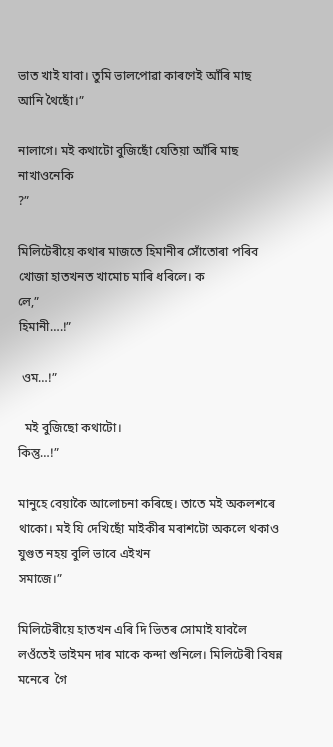ভাত খাই যাবা। তুমি ভালপোৱা কাৰণেই আঁৰি মাছ
আনি থৈছোঁ।”

নালাগে। মই কথাটো বুজিছোঁ যেতিয়া আঁৰি মাছ
নাখাওনেকি
?”

মিলিটেৰীয়ে কথাৰ মাজতে হিমানীৰ সোঁতোৰা পৰিব
খোজা হাতখনত খামোচ মাৰি ধৰিলে। ক
লে,”
হিমানী….!”

 ওম…!”

  মই বুজিছো কথাটো।
কিন্তু…!”

মানুহে বেয়াকৈ আলোচনা কৰিছে। তাতে মই অকলশৰে
থাকো। মই যি দেখিছোঁ মাইকীৰ মৰাশটো অকলে থকাও যুগুত নহয় বুলি ভাবে এইখন
সমাজে।”

মিলিটেৰীয়ে হাতখন এৰি দি ভিতৰ সোমাই যাবলৈ
লওঁতেই ভাইমন দাৰ মাকে কন্দা শুনিলে। মিলিটেৰী বিষন্ন মনেৰে  গৈ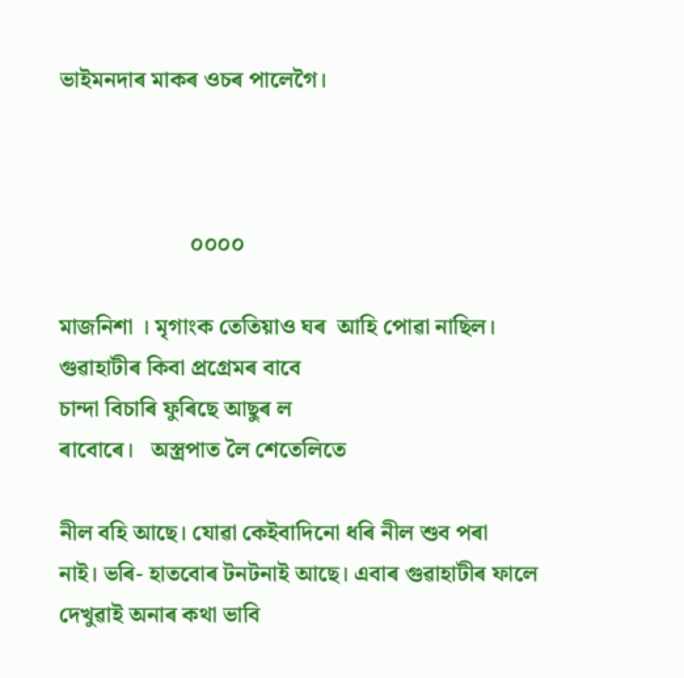ভাইমনদাৰ মাকৰ ওচৰ পালেগৈ।



                       ০০০০

মাজনিশা । মৃগাংক তেতিয়াও ঘৰ  আহি পোৱা নাছিল। গুৱাহাটীৰ কিবা প্ৰগ্ৰেমৰ বাবে
চান্দা বিচাৰি ফুৰিছে আছুৰ ল
ৰাবোৰে।   অস্ত্ৰপাত লৈ শেতেলিতে

নীল বহি আছে। যোৱা কেইবাদিনো ধৰি নীল শুব পৰা
নাই। ভৰি- হাতবোৰ টনটনাই আছে। এবাৰ গুৱাহাটীৰ ফালে দেখুৱাই অনাৰ কথা ভাবি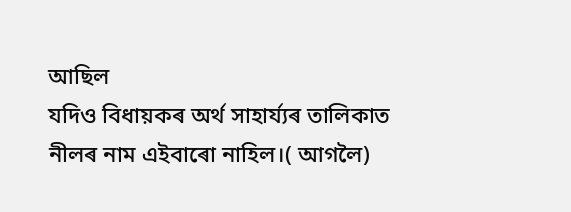আছিল
যদিও বিধায়কৰ অৰ্থ সাহাৰ্য্যৰ তালিকাত নীলৰ নাম এইবাৰো নাহিল।( আগলৈ)